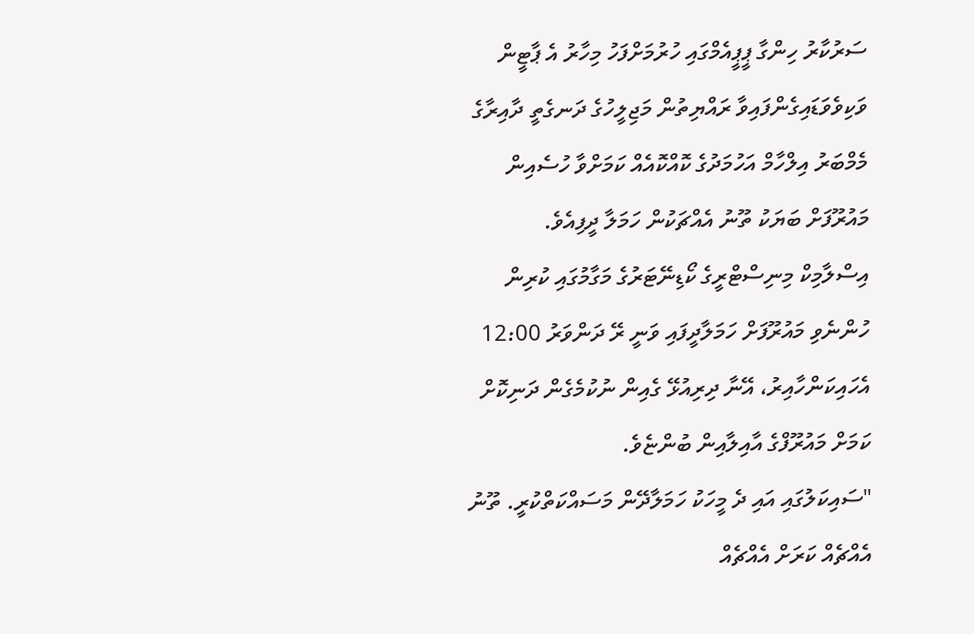ސަރުކާރު ހިންގާ ޕީޕީއެމްގައި ހުރުމަށްފަހު މިހާރު އެ ޕާޓީން ވަކިވެވަޑައިގެންފައިވާ ރައްޔިތުން މަޖިލީހުގެ ދަނގެތީ ދާއިރާގެ މެމްބަރު އިލްހާމް އަހުމަދުގެ ކޮއްކޮއެއް ކަމަށްވާ ހުސެއިން މައުރޫފަށް ބަޔަކު ތޫނު އެއްޗަކުން ހަމަލާ ދީފިއެވެ.
އިސްލާމިކް މިނިސްޓްރީގެ ކޯޑިނޭޓަރުގެ މަގާމުގައި ކުރިން ހުންނެވި މައުރޫފަށް ހަމަލާދީފައި ވަނީ ރޭ ދަންވަރު 12:00 އެހައިކަންހާއިރު، އޭނާ ދިރިއުޅޭ ގެއިން ނުކުމެގެން ދަނިކޮށް ކަމަށް މައުރޫފްގެ އާއިލާއިން ބުންޏެވެ.
"ސައިކަލުގައި އައި ދެ މީހަކު ހަމަލާދޭން މަސައްކަތްކުރީ. ތޫނު އެއްޗެއް ކަރަށް އެއްޗެއް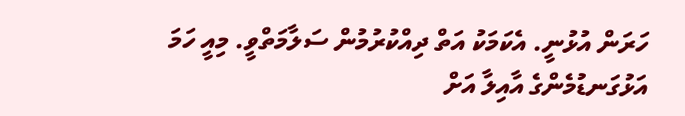ހަރަން އުޅުނީ. އެކަމަކު އަތް ދިއްކުރުމުން ސަލާމަތްވީ. މިއީ ހަމަ އަޅުގަނޑުމެންގެ އާއިލާ އަށް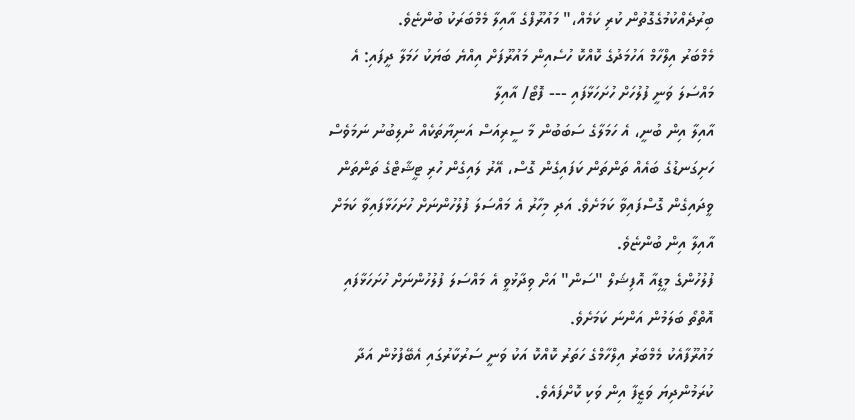ބިރުދެއްކުމުގެގޮތުން ކުރި ކަމެއް،" މައުރޫފްގެ އާއިލާ މެމްބަރަކު ބުންޏެވެ.
މެމްބަރު އިލްހާމް އަހުމަދުގެ ކޮއްކޮ ހުސެއިން މައުރޫފަށް އިއްޔެ ބަޔަކު ހަމަލާ ދީފައި: އެ މައްސަލަ ވަނީ ފުލުހަށް ހުށަހަޅާފައި --- ފޮޓޯ/ އާއިލާ
އާއިލާ އިން ބުނީ، އެ ހަމަލާގެ ސަބަބުން މާ ސީރިއަސް އަނިޔާތަކެއް ނުލިބުނު ނަމަވެސް ހަށިގަނޑުގެ ބައެއް ތަންތަން ކަފައިގެން ގޮސް، އޭރު ލައިގެން ހުރި ޓީޝާޓްގެ ތަންތަން ވީދައިގެން ގޮސްފައިވާ ކަމަށެވެ. އަދި މިހާރު އެ މައްސަލަ ފުލުހުންނަށް ހުށަހަޅާފައިވާ ކަމަށް އާއިލާ އިން ބުންޏެވެ.
ފުލުހުންގެ މީޑިއާ އޮފިޝަލް "ސަން" އަށް ވިދާޅުވީ އެ މައްސަލަ ފުލުހުންނަށް ހުށަހަޅާފައި އޮތްތޯ ބަލަމުން އަންނަ ކަމަށެވެ.
މައުރޫފާއެކު މެމްބަރު އިލްހާމްގެ ހަތަރު ކޮއްކޮ އަކު ވަނީ ސަރުކާރުގައި އެބޭފުޅުން އަދާ ކުރަމުންދިޔަ ވަޒީފާ އިން ވަކި ކޮށްފައެވެ.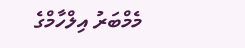މެމްބަރު އިލްހާމްގެ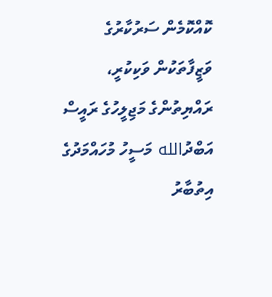ކޮއްކޮމެން ސަރުކާރުގެ ވަޒީފާތަކުން ވަކިކުރީ، ރައްޔިތުންގެ މަޖިލީހުގެ ރައީސް އަބްދުالله މަސީހު މުހައްމަދުގެ އިތުބާރު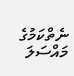ނެތްކަމުގެ މައްސަލަ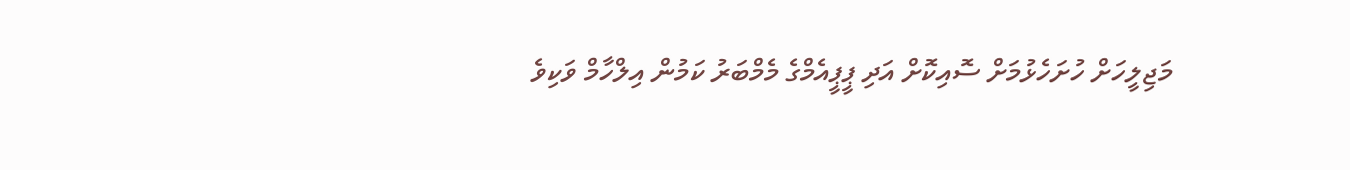މަޖިލީހަށް ހުށަހެޅުމަށް ސޮއިކޮށް އަދި ޕީޕީއެމްގެ މެމްބަރު ކަމުން އިލްހާމް ވަކިވެ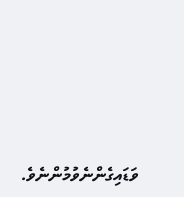ވަޑައިގެންނެވުމުންނެވެ.